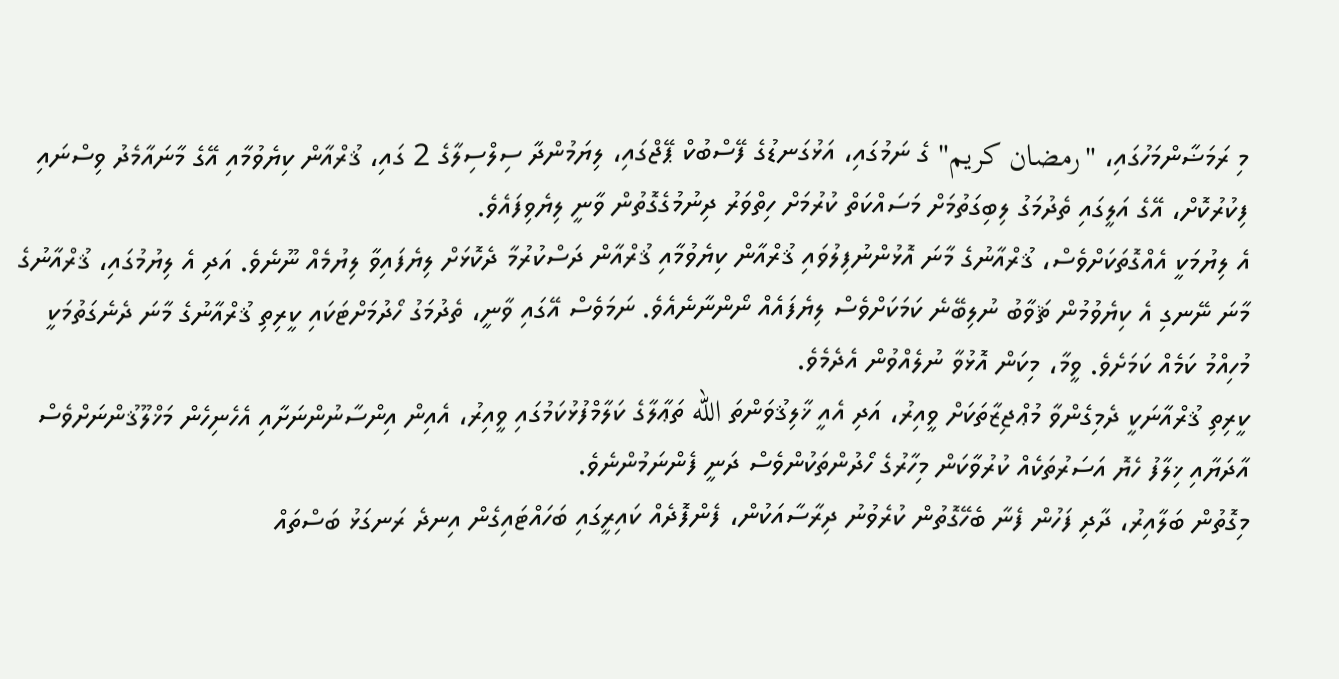މި ރަމަޟާންމަހުގައި، "رمضان كريم" ގެ ނަމުގައި، އަޅުގަނޑުގެ ފޭސްބުކް ޕޭޖްގައި، ލިޔަމުންދާ ސިލްސިލާގެ 2 ގައި، ޤުރްއާން ކިޔެވުމާއި އޭގެ މާނައާމެދު ވިސްނައި ފިކުރުކޮށް، އޭގެ އަލީގައި ތެދުމަގު ލިބިގަތުމަށް މަސައްކަތް ކުރުމަށް ހިތްވަރު ދިނުމުގެގޮތުން ވާނީ ލިޔެވިފައެވެ.
އެ ލިޔުމަކީ އެއްގޮތަކަށްވެސް، ޤުރްއާނުގެ މާނަ އޮޅުންނުފިލުވައި ޤުރްއާން ކިޔެވުމާއި ޤުރްއާން ދަސްކުރުމާ ދެކޮޅަށް ލިޔެފައިވާ ލިޔުމެއް ނޫނެވެ. އަދި އެ ލިޔުމުގައި، ޤުރްއާނުގެ މާނަ ނޭނގި އެ ކިޔެވުމުން ޘަވާބު ނުލިބޭނެ ކަމަކަށްވެސް ލިޔެފައެއް ނޯންނާނެއެވެ. ނަމަވެސް އޭގައި ވާނީ، ތެދުމަގު ހޯދުމަށްޓަކައި ކީރިތި ޤުރްއާނުގެ މާނަ ދެނެގަތުމަކީ މުހިއްމު ކަމެއް ކަމަށެވެ. ވީމާ، މިކަން އޮޅުވާ ނުލެއްވުން އެދެމެވެ.
ކީރިތި ޤުރްއާނަކީ ދެމިގެންވާ މުޢްޖިޒާތަކަށް ވީއިރު، އަދި އެއީ ޚާލިޤުވަންތަ الله ތަޢާލާގެ ކަލާމްފުޅުކަމުގައި ވީއިރު، އެއިން އިންސާނުންނަށާއި އެހެނިހެން މަޚްލޫޤުންނަށްވެސް އާދަޔާއި ޚިލާފު ހެޔޮ އަސަރުތަކެއް ކުރުވާކަން މިހާރުގެ ހޯދުންތަކުންވެސް ދަނީ ފެންނަމުންނެވެ.
މިގޮތުން ބަލާއިރު، ދާދި ފަހުން ފެނާ ބެހޭގޮތުން ކުރެވުނު ދިރާސާއަކުން، ފެންފޮދެއް ކައިރީގައި ބަހައްޓައިގެން އިނދެ ރަނގަޅު ބަސްތައް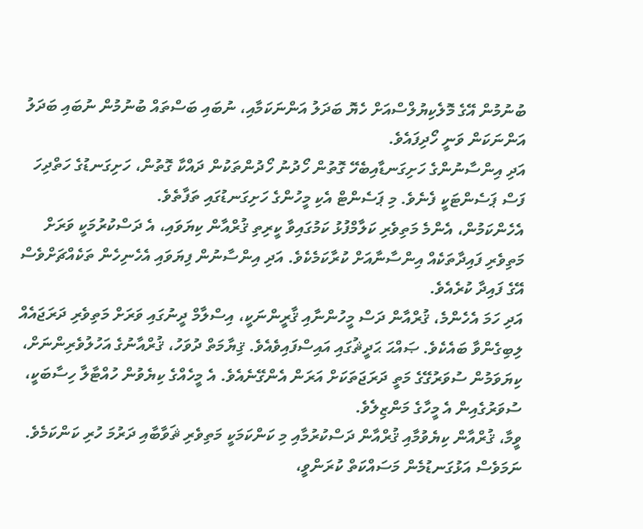ބުނުމުން އޭގެ މޮލެކިޔުލްސްއަށް ހެޔޮ ބަދަލު އަންނަކަމާއި، ނުބައި ބަސްތައް ބުނުމުން ނުބައި ބަދަލު އަންނަކަން ވަނީ ހޯދިފައެވެ.
އަދި އިންސާނުންގެ ހަށިގަނޑާއިބެހޭ ގޮތުން ހޯދުނު ހޯދުންތަކުން ދައްކާ ގޮތުން، ހަށިގަނޑުގެ ހަތްދިހަ ފަސް ޕަސެންޓަކީ ފެނެވެ. މި ޕަސެންޓް އެކި މީހުންގެ ހަށިގަނޑުގައި ތަފާތެވެ.
އެހެންކަމުން، އެންމެ މަތިވެރި ކަލާމްފުޅު ކަމުގައިވާ ކީރިތި ޤުރްއާން ކިޔަވައި، އެ ދަސްކުރުމަކީ ވަރަށް މަތިވެރި ފައިދާތަކެއް އިންސާނާއަށް ކުރާކަމެކެވެ. އަދި އިންސާނުން ފިޔަވައި އެހެނިހެން ތަކެއްޗަށްވެސް އޭގެ ފައިދާ ކުރެއެވެ.
އަދި ހަމަ އެހެންމެ، ޤުރްއާން ދަސް މީހުންނާއި ޤާރީންނަކީ، އިސްލާމް ދީނުގައި ވަރަށް މަތިވެރި ދަރަޖައެއް ލިބިގެންވާ ބައެކެވެ. ޞައްޙަ ޙަދީޘުގައި އައިސްފައިވެއެވެ. ޤިޔާމަތް ދުވަހު، ޤުރްއާނުގެ އަހުލުވެރިންނަށް، ކިޔަވަމުން ސުވަރުގޭގެ މަތީ ދަރަޖަތަކަށް އަރަން އެންގޭނެއެވެ. އެ މީހެއްގެ ކިޔެވުން ހުއްޓާލާ ހިސާބަކީ، ސުވަރުގެއިން އެ މީހާގެ މަންޒިލެވެ.
ވީމާ، ޤުރްއާން ކިޔެވުމާއި ޤުރްއާން ދަސްކުރުމާއި މި ކަންކަމަކީ މަތިވެރި ޘަވާބާއި ދަރުމަ ހުރި ކަންކަމެވެ. ނަމަވެސް އަޅުގަނޑުމެން މަސައްކަތް ކުރަންވީ،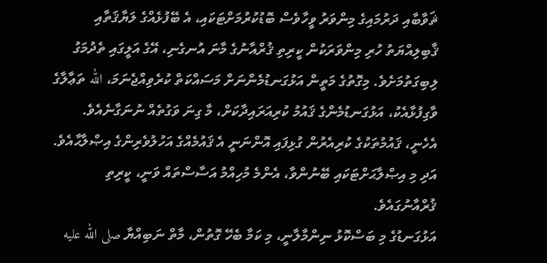ޘަވާބާއި ދަރުމައިގެ މިންވަރު ވީހާވެސް ބޮޑުކުރުމަށްޓަކައި، އެ ބޭފުޅެއްގެ ލަޔާޤަތާއި ޤާބިލިއްޔަތު ހުރި މިންވަރަކުން ކީރިތި ޤުރްއާނުގެ މާނަ އުނގެނި، އޭގެ އަލީގައި ތެދުމަގު ލިބިގަތުމަށެވެ. މިގޮތުގެ މަތީން އަޅުގަނޑުމެންނަށް މަސައްކަތް ކުރެވިއްޖެނަމަ، الله ތަޢާލާގެ ވާގިފުޅާއެކު، އަޅުގަނޑުމެންގެ ޤައުމު ކުރިއަރައިދާކަށް، މާ ގިނަ ވަގުތެއް ނުނަގާނެއެވެ. އެހެނީ، ޤައުމުތަކުގެ ކުރިއެރުން ގުޅިފައި އޮންނަނީ އެ ޤައުމެއްގެ އަހުލުވެރިންގެ އިޞްލާޙާއެވެ. އަދި މި އިޞްލާޙަށްޓަކައި ބޭނުންވާ، އެންމެ މުހިއްމު އަސާސްތައް ވަނީ، ކީރިތި ޤުރްއާނުގައެވެ.
އަޅުގަނޑުގެ މި ބަސްކޮޅު ނިންމާލާނީ، މި ކަމާ ބެހޭ ގޮތުން، މާތް ނަބިއްޔާ صلى الله عليه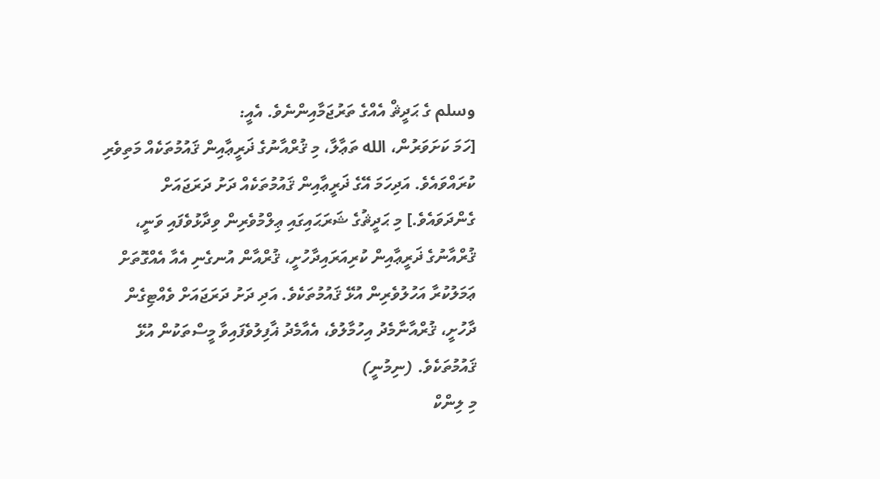وسلم ގެ ޙަދީޘް އެއްގެ ތަރުޖަމާއިންނެވެ. އެއީ:
[ހަމަ ކަށަވަރުން، الله ތަޢާލާ، މި ޤުރްއާނުގެ ޛަރީޢާއިން ޤައުމުތަކެއް މަތިވެރި ކުރައްވައެވެ. އަދިހަމަ އޭގެ ޛަރީޢާއިން ޤައުމުތަކެއް ދަށު ދަރަޖައަށް ގެންދަވައެވެ.] މި ޙަދީޘުގެ ޝަރަޙައިގައި ޢިލްމުވެރިން ވިދާޅުވެފައި ވަނީ، ޤުރްއާނުގެ ޛަރީޢާއިން ކުރިއަރައިދާހުށީ، ޤުރްއާން އުނގެނި އެއާ އެއްގޮތަށް ޢަމަލުކުރާ އަހުލުވެރިން އުޅޭ ޤައުމުތަކެވެ. އަދި ދަށު ދަރަޖައަށް ވެއްޓިގެން ދާހުށީ، ޤުރްއާނާމެދު އިހުމާލުވެ، އެއާމެދު ޣާފިލުވެފައިވާ މީސްތަކުން އުޅޭ ޤައުމުތަކެވެ. (ނިމުނީ)
މި ލިންކް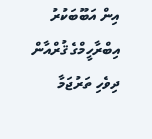އިން އަބޫބަކުރު އިބްރާހީމްގެ ޤުރްއާން ދިވެހި ތަރުޖަމާ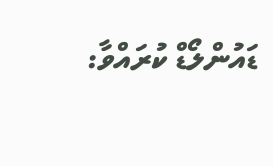ޑައުންލޯޑް ކުރައްވާ: